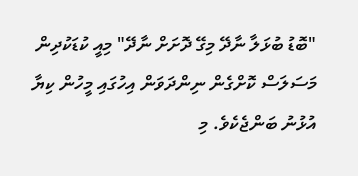"ބޮޑު ބުޅަލާ ނާދޭ މިގޭ ދޮށަށް ނާދޭ" މިއީ ކުޑަކުދިން މަސަލަސް ކޮށްގެން ނިންދަވަން އިހުގައި މީހުން ކިޔާ އުޅުނު ބަންޖެކެވެ. މި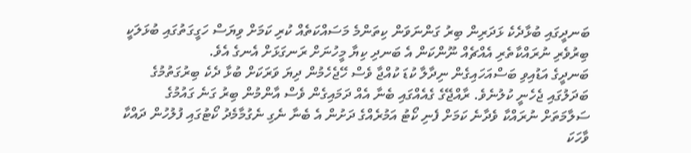ބަނދީގައި ބުޅާދެކެ ޅަދަރިން ބިރު ގަންނަވަން ކިތަންމެ މަސައްކަތެއް ކުރި ކަމަށް ވިޔަސް ހަގީގަތުގައި ބުޅަލަކީ ބިރުވެރި ނުރައްކާތެރި އެއްޗެއް ނޫންކަން އެ ބަނދި ކިޔާ މީހުނަށް ރަނގަޅަށް އެނގެ އެވެ.
ބަނދީގެ އަޑުއިވި ބަސްއަހައިގެން ނިދާލާ ކުޑަ ކުއްޖާ ވެސް ހޭޖެހެމުން ދިޔަ ވަރަކަށް ބުޅާ ދެކެ ބިރުގަތުމުގެ ބަދަލުގައި ޖެހެނީ ކުލުނެވެ. ރާއްޖޭގެ ގެއެއްގައި ބެނާ އެއް ދަމައިގެން ވެސް އާންމުން ބިރު ގަނެ ގައުމުގެ ސަލާމަތަށް ނުރައްކާ ވެދާނެ ކަމަށް ފެނި ކޯޓު އަމުރެއްގެ ދަށުން އެ ބެނާ ނެގި ނެގުމާމެދު ކޯޓުގައި ފުލުހުން ދައްކާ ވާހަކަ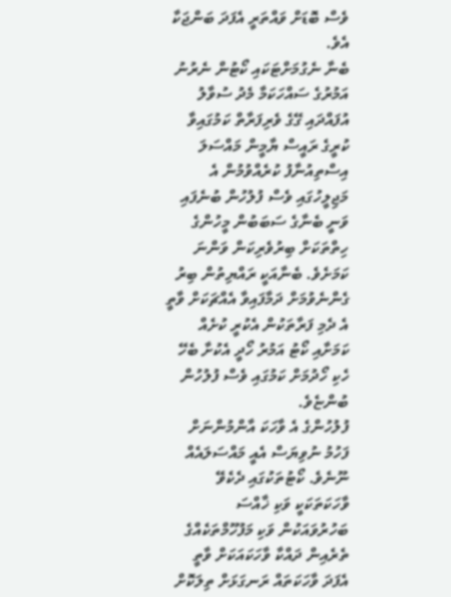ވެސް ބޮޑަށް ވައްތަރީ އެފަދަ ބަންޖަކާ އެވެ.
ބެނާ ނެގުމަށްޓަކައި ކޯޓުން ނެރުނު އަމުރުގެ ސައްހަކަމާ މެދު ސުވާލު އުފައްދައި ގޭގެ ވެރިފަރާތް ކަމުގައިވާ ކުރީގެ ރައީސް ޔާމީން މައްސަލަ އިސްތިއުނާފު ކުރެއްވުމުން އެ މަޖިލީހުގައި ވެސް ފުލުހުން ބުނެފައި ވަނީ ބެނާގެ ސަބަބުން މީހުންގެ ހިތްތަކަށް ބިރުވެރިކަން ވަންނަ ކަމަށެވެ. ބެނާއަކީ ރައްޔިތުން ބިރު ގެންނެވުމަށް ދަމާފައިވާ އެއްޗަކަށް ވާތީ އެ ދެމި ފަރާތަކުން އެކުރީ ކުށެއް ކަމަށާއި ކޯޓު އަމުރު ހޯދީ އެކުށާ ބެހޭ ހެކި ހޯދުމަށް ކަމުގައި ވެސް ފުލުހުން ބުންޏެވެ.
ފުލުހުންގެ އެ ވާހަކަ އާންމުންނަށް ފަހުމު ނުވިޔަސް އެއީ މައްސަލައެއް ނޫނެވެ. ކޯޓުތަކުގައި ދެކެވޭ ވާހަކަތަކަކީ ވަކި ޚާއްސަ ބަހުރުވައަކުން ވަކި މަފުހޫމްތަކެއްގެ ތެރެއިން ދައްކާ ވާހަކައަކަށް ވާތީ އެފަދަ ވާހަކަތައް ރަނގަޅަށް ތިލަކޮށް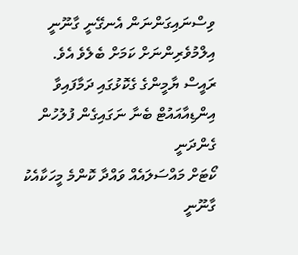ވިސްނައިގަންނަން އެނގޭނީ ގާނޫނީ އިލްމުވެރިންނަށް ކަމަށް ބެލެވެ އެވެ.
ރައީސް ޔާމީންގެ ގެކޮޅުގައި ދަމާފައިވާ އިންޑިއާއައުޓް ބެނާ ނަގައިގެން ފުލުހުން ގެންދަނީ
ކޯޓަށް މައްސަލައެއް ވައްދާ ކޮންމެ މީހަކާއެކު ގާނޫނީ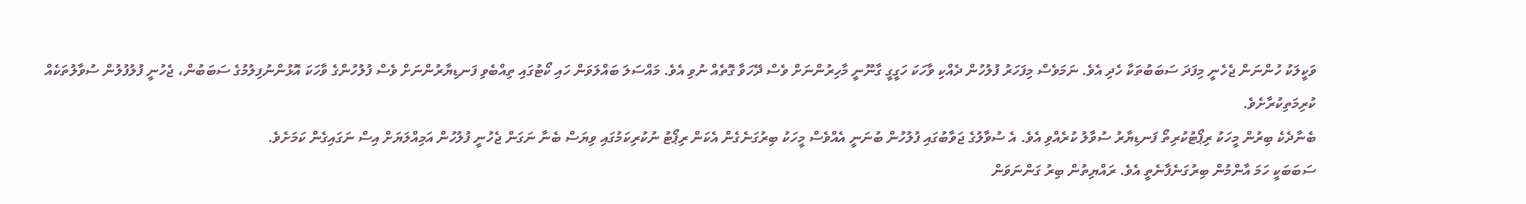ވަކީލަކު ހުންނަން ޖެހެނީ މިފަދަ ސަބަބުތަކާ ހެދި އެވެ. ނަމަވެސް މިފަހަރު ފުލުހުން ދެއްކި ވާހަކަ ހަގީގީ ގާނޫނީ މާހިރުންނަށް ވެސް ދޭހަވާ ގޮތެއް ނުވި އެވެ. މައްސަލަ ބައްލަވަން ހައި ކޯޓުގައި ތިއްބެވި ފަނޑިޔާރުންނަށް ވެސް ފުލުހުންގެ ވާހަކަ އޮޅުންނުފިލުމުގެ ސަބަބުން، ޖެހުނީ ފުލުފުލުން ސުވާލުތަކެއް ކުރިމަތިކުރާށެވެ.
ބެނާދެކެ ބިރުން މީހަކު ރިޕޯޓުކުރިތޯ ފަނޑިޔާރު ސުވާލު ކުރެއްވި އެވެ. އެ ސުވާލުގެ ޖަވާބުގައި ފުލުހުން ބުނަނީ އެއްވެސް މީހަކު ބިރުގަނެގެން އެކަން ރިޕޯޓު ނުކުރިކަމުގައި ވިޔަސް ބެނާ ނަގަން ޖެހުނީ ފުލުހުން އަމިއްލަޔަށް އިސް ނަގައިގެން ކަމަށެވެ.
ސަބަބަކީ ހަމަ އާންމުން ބިރުގަނެފާނެތީ އެވެ. ރައްޔިތުން ބިރު ގަންނަވަން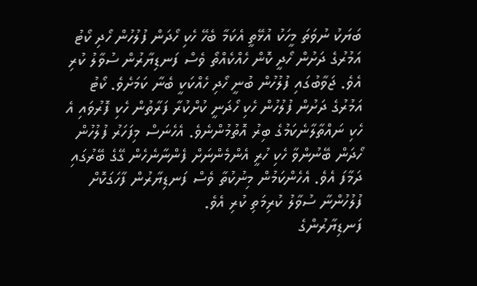ބަޔަކު ނުވަތަ މީހަކު އުޅޭތީ އެކަމާ ބެހޭ ހެކި ހޯދަން ފުލުހުން ހޯދި ކޯޓު އަމުރުގެ ދަށުން ހޯދީ ކޮން ހެއްކެއްތޯ ވެސް ފަނޑިޔާރުން ސުވާލު ކުރި އެވެ. ޖަވާބުގައި ފުލުހުން ބުނީ ހޯދި ހެއްކަކީ ބެނާ ކަމަށެވެ. ކޯޓު އަމުރުގެ ދަށުން ފުލުހުން ހެކި ހޯދަނީ ކުށްކުރާ ފަރާތުން ހެކި ފޮރުވައި އެ ހެކި ނައްތާލާނެކަމުގެ ބިރު އޮތުމުންނެވެ. އެހެނަސް މިފަހަރު ފުލުހުން ހޯދަން ބޭނުންވާ ހެކި ހުރީ އެންމެންނަށް ފެންނާނެހެން ގޭގެ ބޭރުގައި ދަމާފަ އެވެ. އެހެންކަމުން މިނުކުތާ ވެސް ފަނޑިޔާރުން ފާހަގަކޮށް ފުލުހުންނާ ސުވާލު ކުރިމަތި ކުރި އެވެ.
ފަނޑިޔާރުންގެ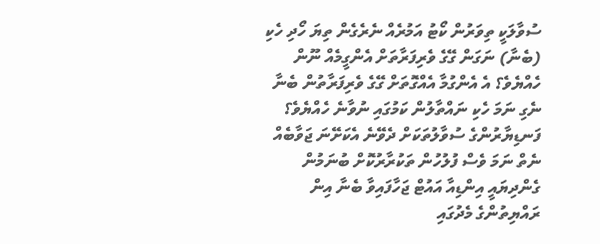ސުވާލަކީ ތިވަރުން ކޯޓު އަމުރެއް ނެރެގެން ތިޔަ ހޯދި ހެކި (ބެނާ) ނަގަން ގޭގެ ވެރިފަރާތަށް އެންގީމެއް ނޫން ހެއްޔެވެ؟ އެ އެންގުމާ އެއްގޮތަށް ގޭގެ ވެރިފަރާތުން ބެނާ ނެގި ނަމަ ހެކި ނައްތާލުން ކަމުގައި ނުވާނެ ހެއްޔެވެ؟
ފަނޑިޔާރުންގެ ސުވާލުތަކަށް ދެވޭނެ އެކަށޭނަ ޖަވާބެއް ނެތް ނަމަ ވެސް ފުލުހުން ތަކުރާރުކޮށް ބުނަމުން ގެންދިޔައީ އިންޑިއާ އައުޓް ޖަހާފައިވާ ބެނާ އިން ރައްޔިތުންގެ މެދުގައި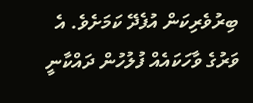ބިރުވެރިކަން އުފެދޭ ކަމަށެވެ. އެ ވަރުގެ ވާހަކައެއް ފުލުހުން ދައްކާނީ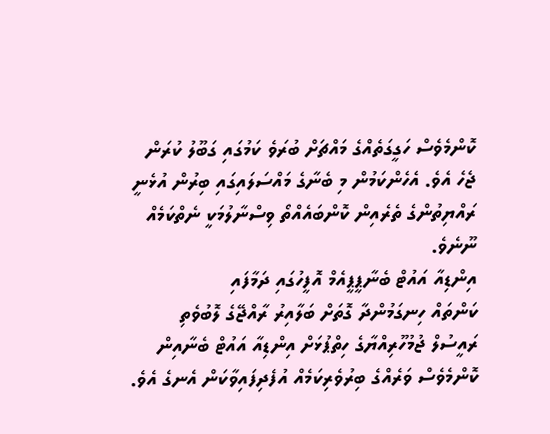ކޮންމެވެސް ހަގީގަތެއްގެ މައްޗަށް ބުރަވެ ކަމުގައި ގަބޫލު ކުރަން ޖެހެ އެވެ. އެހެންކަމުން މި ބެނާގެ މައްސަލައިގައި ބިރުން އުޅެނީ ރައްޔިތުންގެ ތެރެއިން ކޮންބައެއްތޯ ވިސްނާލުމަކީ ނެތްކަމެއް ނޫނެވެ.
އިންޑިއާ އައުޓް ބެނާޕީޕީއެމް އޮފީހުގައި ދަމާފައި
ކަންތައް ހިނގަމުންދާ ގޮތަށް ބަލާއިރު ރާއްޖޭގެ ލޮބުވެތި ރައީސުލް ޖުމުހޫރިއްޔާގެ ހިތްޕުޅަށް އިންޑިއާ އައުޓް ބެނާއިން ކޮންމެވެސް ވަރެއްގެ ބިރުވެރިކަމެއް އުފެދިފައިވާކަން އެނގެ އެވެ.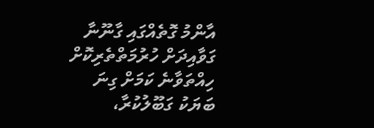އާންމު ގޮތެއްގައި ގާނޫނާ ގަވާއިދަށް ހުރުމަތްތެރިކޮށް ހިއްތަވާނެ ކަމަށް ގިނަ ބަޔަކު ގަބޫލުކުރާ،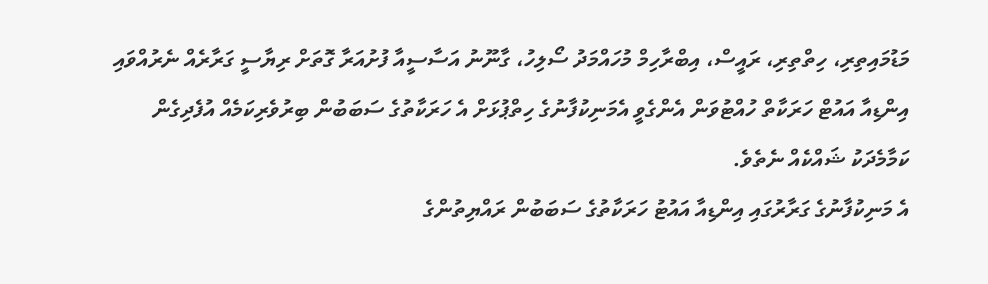މަޑުމައިތިރި، ހިތްތިރި، ރައީސް، އިބްރާހިމް މުހައްމަދު ސޯލިހު، ގާނޫނު އަސާސީއާ ފުށުއަރާ ގޮތަށް ރިޔާސީ ގަރާރެއް ނެރުއްވައި އިންޑިއާ އައުޓް ހަރަކާތް ހުއްޓުވަން އެންގެވީ އެމަނިކުފާނުގެ ހިތްޕުޅަށް އެ ހަރަކާތުގެ ސަބަބުން ބިރުވެރިކަމެއް އުފެދިގެން ކަމާމެދަކު ޝައްކެއް ނެތެވެ.
އެ މަނިކުފާނުގެ ގަރާރުގައި އިންޑިއާ އައުޓު ހަރަކާތުގެ ސަބަބުން ރައްޔިތުންގެ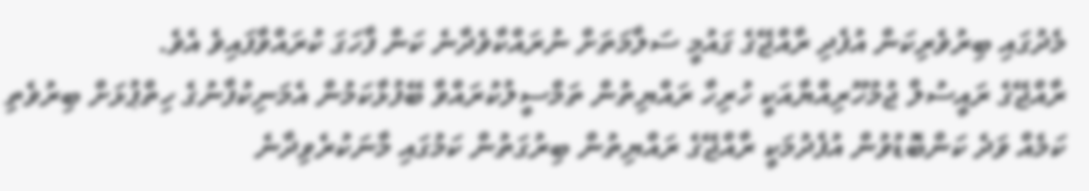މެދުގައި ބިރުވެރިކަން އުފެދި ރާއްޖޭގެ ގައުމީ ސަލާމަތަށް ނުރައްކާވެދާނެ ކަން ފާހަގަ ކުރައްވާފައިވެ އެވެ.
ރާއްޖޭގެ ރައީސުލް ޖުމުހޫރިއްޔާއަކީ ހުރިހާ ރައްޔިތުން ތަމްސީލުކުރައްވާ ބޭފުޅާކަމުން އެމަނިކުފާނުގެ ހިތްޕުޅަށް ބިރުވެތި ކަމެއް ވަދެ ކަންބޮޑުވުން އުފެދުމަކީ ރާއްޖޭގެ ރައްޔިތުން ބިރުގަތުން ކަމުގައި މާނަކުރެވިދާނެ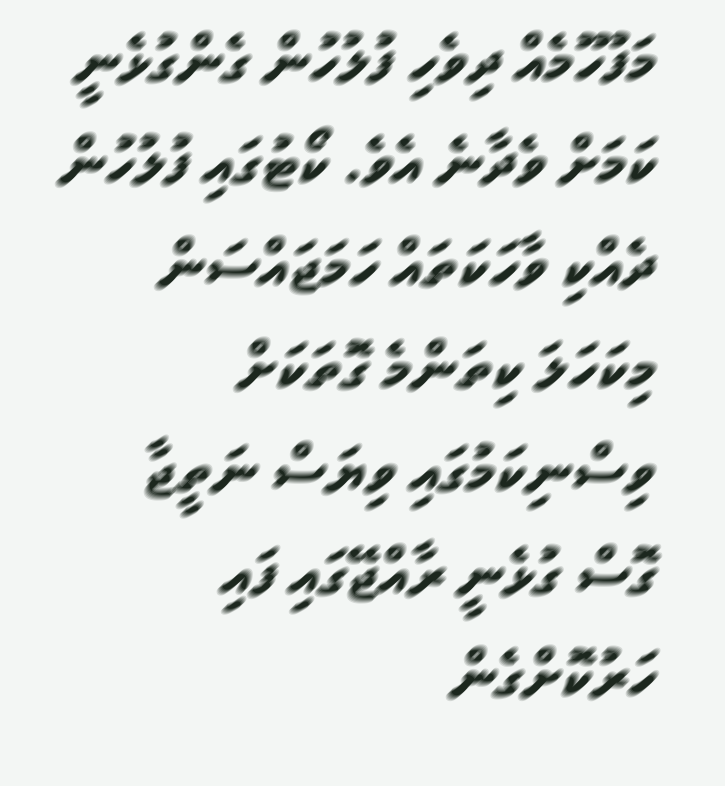މަފުހޫމެއް ދިވެހި ފުލުހުން ގެންގުޅެނީ ކަމަށް ވެދާނެ އެވެ. ކޯޓުގައި ފުލުހުން ދެއްކި ވާހަކަތައް ހަމަޖައްސަން މިކަހަލަ ކިތަންމެ ގޮތަކަށް ވިސްނިކަމުގައި ވިޔަސް ނަތީޖާ ގޮސް ގުޅެނީ ރާއްޖޭގައި ފައި ހަރުކޮށްގެން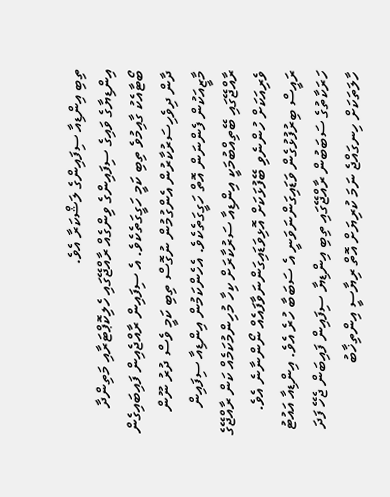ތިބި އިންޑިއާ ސިފައިންގެ ލަޝްކަރާ އެވެ.
އިންޑިޔާގެ ވައިގެ ސިފައިންގެ ވިންގެއް ރާއްޖޭގައި ހެލިކޮޕްޓަރާއި މަތިންދާ ބޯޓާއެކު ގާއިމުވެ ތިބި ކަމީ ހަގީގަތެކެވެ. އެ ސިފައިން ރާއްޖެއިން ފައިބައިގެން ދާން ދިވެހިސަރުކާރުން އެންގުމުން ނުގޮސް ތިބި ކަމީ ވެސް ދުރު ނޫން މާޒީއަކުން ފެންނަން އޮތް ހަގީގަތެކެވެ. އެހެންކަމުން އިންޑިއާ ސިފައިން ރާއްޖޭގައި ބޭތިއްބުމަކީ އިންޑިއާ ސަރުކާރަށް ކިހާ މުހިންމުކަމެއް ކަން ރާއްޖޭގެ ވެރިއަކަށް ހުންނެވި ބޭފުޅަކަށް އޮޅިވަޑައިގަންނަވާފައެއް ނޯންނާނެ އެވެ.
ރައީސް ބިރުފުޅުގެން ވަޑައިގަންނަވަނީ އެ ސަބަބާ ހުރެ އެވެ. އިންޑިއާ އައުޓު ހަރަކާތުގެ ސަބަބުން ރާއްޖޭގައި ތިބި އިންޑިޔާ ސިފައިން ފައިބަން ޖެހޭ ފަދަ ހާލަތަކަށް ހިނގައްޖެ ނަމަ ކުރިޔަށް އޮތް ރިޔާސީ އިންތިޚާބު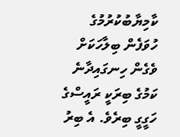ކާމިޔާބުކުރުމުގެ ހުވަފެން ބިލާހަކަށް ވެގެން ހިނގައިދާނެ ކަމުގެ ބިރަކީ ރައީސްގެ ހަގީގީ ބިރެވެ. އެ ބިރު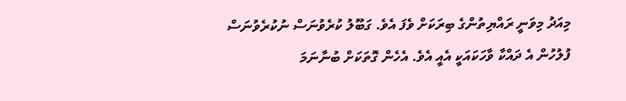މިއަދު މިވަނީ ރައްޔިތުންގެ ބިރަކަށް ވެފަ އެވެ. ގަބޫލު ކުރެވުނަސް ނުކުރެވުނަސް ފުލުހުން އެ ދައްކާ ވާހަކައަކީ އެއީ އެވެ. އެހެން ގޮތަކަށް ބުނާނަމަ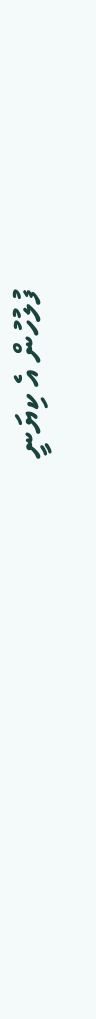ފުލުހުން އެ ކިޔަނީ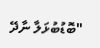"ބޮޑުބުޅަލާ ނާދޭ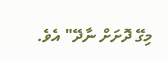މިގޭ ދޮށަށް ނާދޭ" އެވެ.